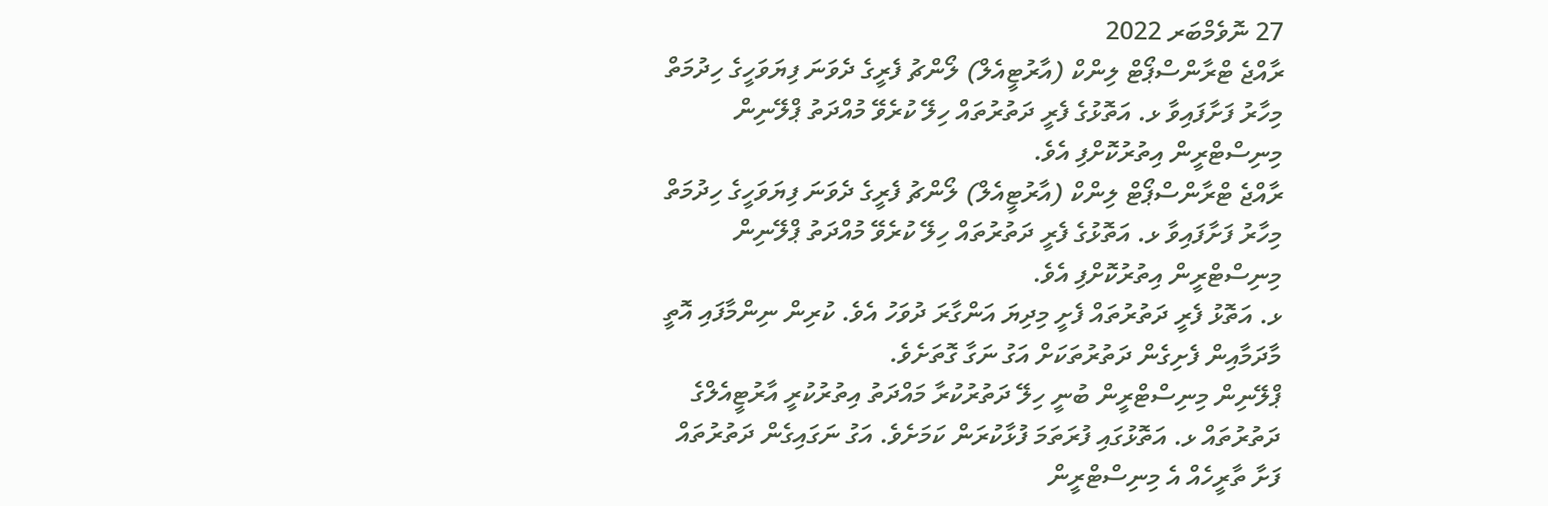27 ނޮވެމްބަރ 2022
ރާއްޖެ ޓްރާންސްޕޯޓް ލިންކް (އާރުޓީއެލް) ލޯންޗު ފެރީގެ ދެވަނަ ފިޔަވަހީގެ ހިދުމަތް މިހާރު ފަށާފައިވާ ޅ. އަތޮޅުގެ ފެރީ ދަތުރުތައް ހިލޭ ކުރެވޭ މުއްދަތު ޕްލޭނިން މިނިސްޓްރީން އިތުރުކޮށްފި އެވެ.
ރާއްޖެ ޓްރާންސްޕޯޓް ލިންކް (އާރުޓީއެލް) ލޯންޗު ފެރީގެ ދެވަނަ ފިޔަވަހީގެ ހިދުމަތް މިހާރު ފަށާފައިވާ ޅ. އަތޮޅުގެ ފެރީ ދަތުރުތައް ހިލޭ ކުރެވޭ މުއްދަތު ޕްލޭނިން މިނިސްޓްރީން އިތުރުކޮށްފި އެވެ.
ޅ. އަތޮޅު ފެރީ ދަތުރުތައް ފެށީ މިދިޔަ އަންގާރަ ދުވަހު އެވެ. ކުރިން ނިންމާފައި އޮތީ މާދަމާއިން ފެށިގެން ދަތުރުތަކަށް އަގު ނަގާ ގޮތަށެވެ.
ޕްލޭނިން މިނިސްޓްރީން ބުނީ ހިލޭ ދަތުރުކުރާ މައްދަތު އިތުރުކުރީ އާރުޓީއެލްގެ ދަތުރުތައް ޅ. އަތޮޅުގައި ފުރަތަމަ ފުޅާކުރަން ކަމަށެވެ. އަގު ނަގައިގެން ދަތުރުތައް ފަށާ ތާރީހެއް އެ މިނިސްޓްރީން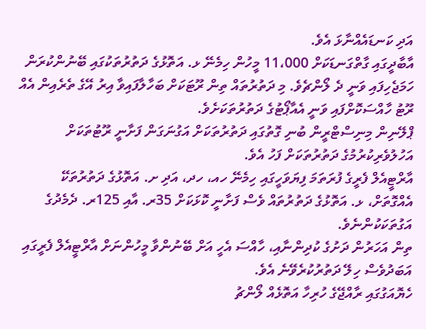އަދި ކަނޑައެއްނާޅަ އެވެ.
އާބާދީގައި ގާތްގަނޑަކަށް 11،000 މީހުން ހިމެނޭ ޅ. އަތޮޅުގެ ދަތުރުތަކުގައި ބޭނުންކުރަން ހަމަޖެހިފައި ވަނީ ދެ ލޯންޗެވެ. މި ދަތުރުތައް ތިން ރޫޓަކަށް ބަހާލާފައިވާ އިރު އޭގެ ތެރެއިން އެއް ރޫޓު ހާއްސަކޮށްފައި ވަނީ އެއާޕޯޓުގެ ދަތުރުތަކަށެވެ.
ޕްލޭނިން މިނިސްޓްރީން ބުނި ގޮތުގައި ދަތުރުތަކަށް އަގުނަގަން ފަށާނީ ރޫޓުތަކަށް އަހުލުވެރިކުރުމުގެ ދަތުރުތަކަށް ފަހު އެވެ.
އާރްޓީއެލް ފެރީގެ ފުރަތަމަ ފިޔަވަހީގައި ހިމެނޭ ހއ، ހދ، އަދި ށ. އަތޮޅުގެ ދަތުރުތަކޭ އެއްގޮތަށް، ޅ. އަތޮޅުގެ ދަތުރުތައް ވެސް ފަށާނީ ކޮޅަކަށް 35ރ. އާއި 125ރ. ދެމެދުގެ އަގުތަކަކުންނެވެ.
ތިން އަހަރުން ދަށުގެ ކުދިންނާއި، ހާއްސަ އެހީ އަށް ބޭނުންވާ މީހުންނަށް އާރްޓީއެލް ފެރީގައި އަބަދުވެސް ހިލޭ ދަތުރުކުރެވޭނެ އެވެ.
ހެޔޮއަގުގައި ރާއްޖޭގެ ހުރިހާ އަތޮޅެއް ލޯންޗު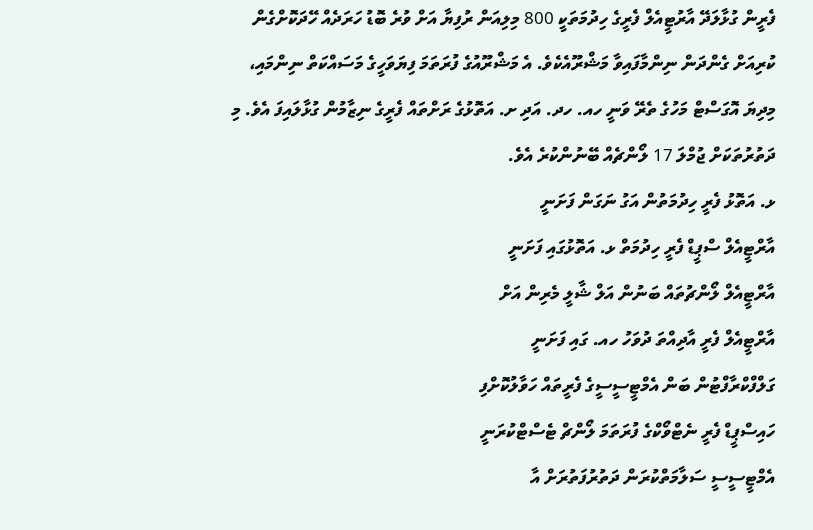ފެރީން ގުޅާލަދޭ އާރުޓީއެލް ފެރީގެ ހިދުމަތަކީ 800 މިލިއަން ރުފިޔާ އަށް ވުރެ ބޮޑު ހަރަދެއް ހޭދަކޮށްގެން ކުރިއަށް ގެންދަން ނިންމާފައިވާ މަޝްރޫއެކެވެ. އެ މަޝްރޫއުގެ ފުރަތަމަ ފިޔަވަހީގެ މަސައްކަތް ނިންމައި، މިދިޔަ އޮގަސްޓް މަހުގެ ތެރޭ ވަނީ ހއ. ހދ. އަދި ށ. އަތޮޅުގެ ރަށްތައް ފެރީގެ ނިޒާމުން ގުޅާލައިފަ އެވެ. މި ދަތުރުތަކަށް ޖުމްލަ 17 ލޯންޗެއް ބޭނުންކުރެ އެވެ.
ޅ. އަތޮޅު ފެރީ ހިދުމަތުން އަގު ނަގަން ފަށަނީ
އާރްޓީއެލް ސްޕީޑް ފެރީ ހިދުމަތް ޅ. އަތޮޅުގައި ފަށަނީ
އާރްޓީއެލް ލޯންޗުތައް ބަނުން އަލް ޝާލީ މެރިން އަށް
އާރްޓީއެލް ފެރީ އާދިއްތަ ދުވަހު ހއ. ގައި ފަށަނީ
ގަލްފްކްރާފްޓުން ބަން އެމްޓީސީސީގެ ފެރީތައް ހަވާލުކޮށްފި
ހައިސްޕީޑް ފެރީ ނެޓްވޯކްގެ ފުރަތަމަ ލޯންޗް ޓެސްޓްކުރަނީ
އެމްޓީސީސީ ސަލާމަތްކުރަން ދަތުރުފަތުރަށް އާ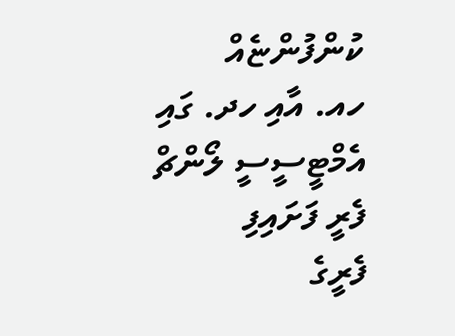ކުންފުންޏެއް
ހއ. އާއި ހދ. ގައި އެމްޓީސީސީ ލޯންޗް ފެރީ ފަށައިފި
ފެރީގެ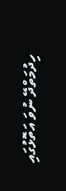ހިދުމަތްދޭ ނުވަ އަތޮޅުގައި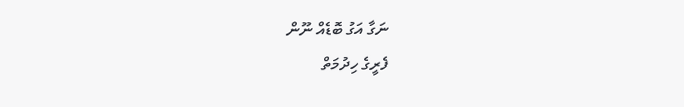ނަގާ އަގު ބޮޑެއް ނޫން
ފެރީގެ ހިދުމަތް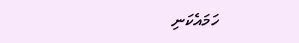ހަމައެކަނި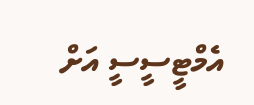އެމްޓީސީސީ އަށް